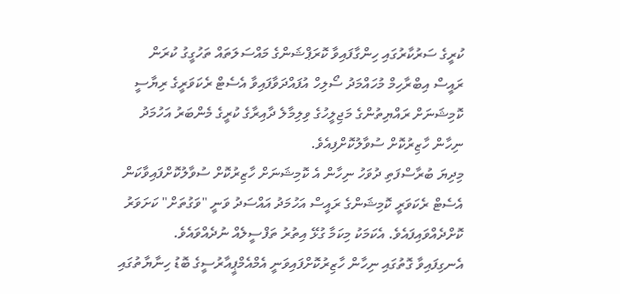ކުރީގެ ސަރުކާރުގައި ހިންގާފައިވާ ކޮރަޕްޝަންގެ މައްސަލަތައް ތަހުގީގު ކުރަން ރައީސް އިބްރާހިމް މުހައްމަދު ސޯލިހް އުފައްދަވާފައިވާ އެސެޓް ރެކަވަރީގެ ރިޔާސީ ކޮމިޝަނަށް ރައްޔިތުންގެ މަޖިލީހުގެ ވިލިމާލެ ދާއިރާގެ ކުރީގެ މެންބަރު އަހުމަދު ނިހާން ހާޒިރުކޮށް ސުވާލުކޮށްފިއެވެ.
މިދިޔަ ބުރާސްފަތި ދުވަހު ނިހާން އެ ކޮމިޝަނަށް ހާޒިރުކޮށް ސުވާލުކޮށްފައިވާކަން އެސެޓް ރެކަވަރީ ކޮމިޝަންގެ ރައީސް އަހުމަދު އައްސަދު ވަނީ "ވަގުތަށް" ކަށަވަރު ކޮށްދެއްވައިފައެވެ. އެކަމަކު މިކަމާ ގުޅޭ އިތުރު ތަފްސީލެއް ނުދެއްވައެވެ.
އެނގިފައިވާ ގޮތުގައި ނިހާން ހާޒިރުކޮށްފައިވަނީ އެމްއެމްޕީއާރުސީގެ ބޮޑު ހިނާޔާތުގައި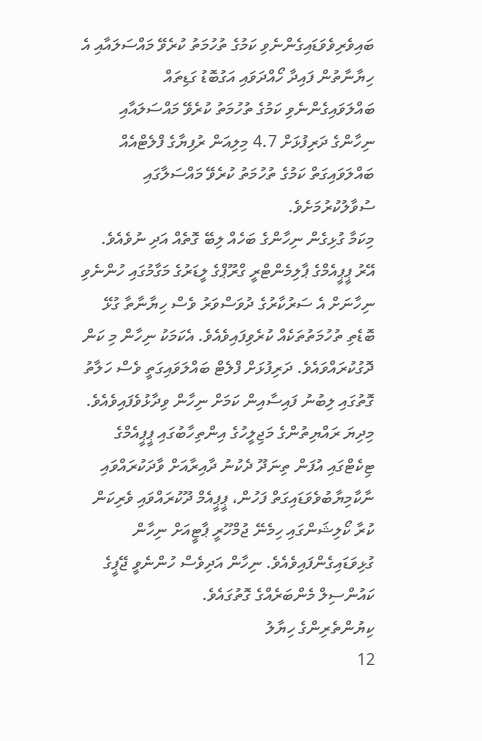ބައިވެރިވެވަޑައިގެންނެވި ކަމުގެ ތުހުމަތު ކުރެވޭ މައްސަލައާއި އެ ހިޔާނާތުން ފައިދާ ހޯއްދަވައި އަގުބޮޑު ގަޑިތައް ބައްލަވައިގެންނެވި ކަމުގެ ތުހުމަތު ކުރެވޭ މައްސަލައާއި ނިހާންގެ ދަރިފުޅަށް 4.7 މިލިއަން ރުފިޔާގެ ފްލެޓްއެއް ބައްލަވައިގަތް ކަމުގެ ތުހުމަތު ކުރެވޭ މައްސަލާގައި ސުވާލުކުރުމަށެވެ.
މިކަމާ ގުޅިގެން ނިހާންގެ ބަހެއް ލިބޭ ގޮތެއް އަދި ނުވެއެވެ.
އޭރު ޕީޕީއެމްގެ ޕާލިމެންޓްރީ ގްރޫޕްގެ ލީޑަރުގެ މަގާމުގައި ހުންނެވި ނިހާނަށް އެ ސަރުކާރުގެ ދުވަސްވަރު ވެސް ހިޔާނާތާ ގުޅޭ ބޮޑެތި ތުހުމަތުތަކެއް ކުރެވިފައިވެއެވެ. އެކަމަކު ނިހާން މި ކަން ދޮގުކުރައްވައެވެ. ދަރިފުޅަށް ފްލެޓް ބައްލަވައިގަތީ ވެސް ހަލާތު ގޮތުގައި ލިބުނު ފައިސާއިން ކަމަށް ނިހާން ވިދާޅުވެފައިވެއެވެ.
މިދިޔަ ރައްޔިތުންގެ މަޖިލީހުގެ އިންތިހާބުގައި ޕީޕީއެމްގެ ޓިކެޓްގައި އުފަން ތިނަދޫ ދެކުނު ދާއިރާއަށް ވާދަކުރައްވައި ނާކާމިޔާބުވެވަޑައިގަތް ފަހުން، ޕީޕީއެމް ދޫކުރައްވައި ވެރިކަން ކުރާ ކޯލިޝަންގައި ހިމެނޭ ޖުމްހޫރީ ޕާޓީއަށް ނިހާން ގުޅިވަޑައިގެންފައިވެއެވެ. ނިހާން އަދިވެސް ހުންނެވީ ޖޭޕީގެ ކައުންސިލް މެންބަރެއްގެ ގޮތުގައެވެ.
ކިޔުންތެރިންގެ ހިޔާލު
12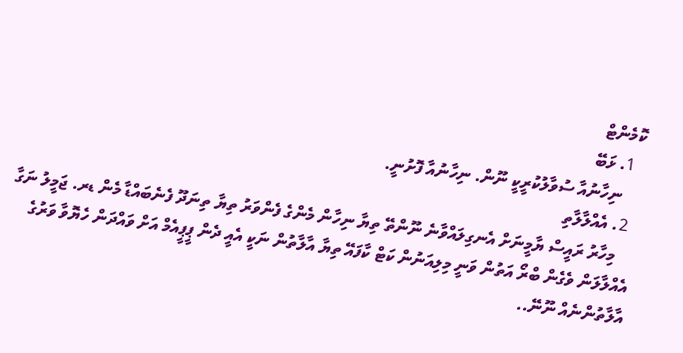ކޮމެންޓް
  1. ޅަބޭ
    ނިހާނުއާ ސުވާލުކުރީކީ ނޫން. ނިހާނުއާ ފޮށުނީ.
  2. އެއްލާލާތި
    މިހާރު ރައީސް ޔާމީނަށް އެނގިލައްވާނެ ނޫންތޭ ތިޔާ ނިހާން މެންގެ ފެންވަރު ތިޔާ ތިނަދޫ ފެނެބައްޑާ މެން ޑރ. ޖަމީލު ނަގާ އެއްލާލަން ވެގެން ބްރޯ އަތުން ވަނީ މިލިއަނުން ކަޓް ކާފައޭ ތިޔާ އާލާތުން ނަކީ އެއީ ދެން ޕީޕީއެމް އަށް ވައްދަން ހެޔޮވާ ވަރުގެ އާލާތުންނެއް ނޫނޭ..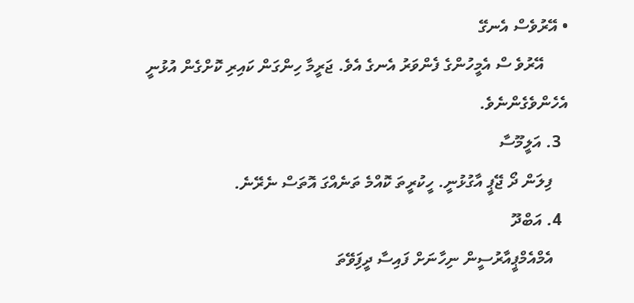• އޭރުވެސް އެނގޭ
      އޭރުވެ ސް އެމީހުންގެ ފެންވަރު އެނގެ އެވެ. ޖަރީމާ ހިންގަން ކައިރި ކޮށްގެން އުޅުނީ އެހެންވެގެންނެވެ.
  3. އަލީމޫސާ
    ފިލަން ދޯ ޖޭޕީ އާގުޅުނީ. ހީކުރީތަ ކޮއްމެ ތަނެއްގަ އޮތަސް ނެރޭނެ.
  4. އަބްދޫ
    އެމްއެމްޕީއާރުސީން ނިހާނަށް ފައިސާ ދީފަިވޭތަ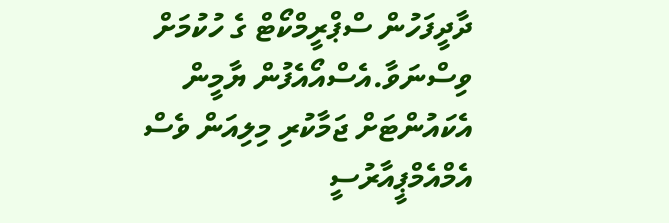ދާދީފަހުން ސްޕްރީމްކޯޓް ގެ ހުކުމަށް ވިސްނަވާ.އެސްއޯއެފުން ޔާމީން އެކައުންޓަށް ޖަމާކުރި މިލިއަން ވެސް އެމްއެމްޕީއާރުސީ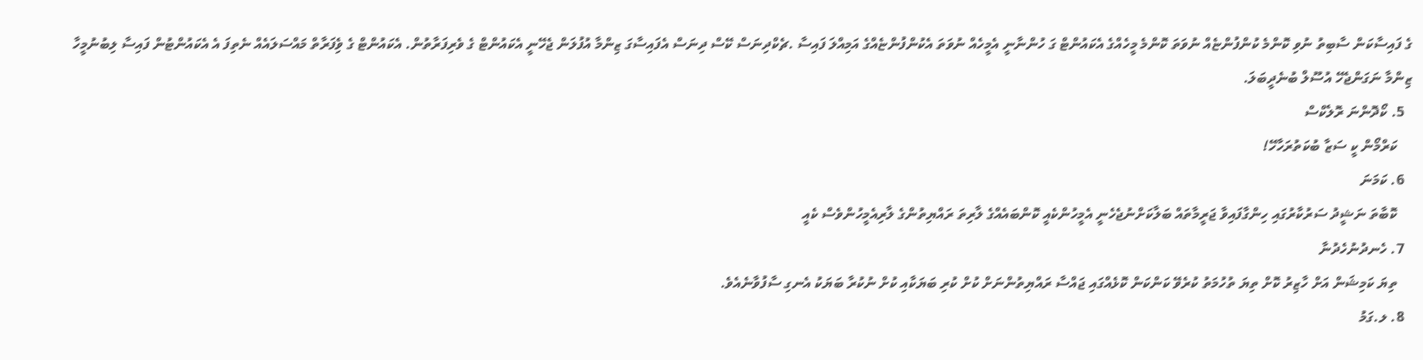ގެ ފައިސާކަން ސާބިތު ނުވި ކޮންމެ ކުންފުންޏެއް ނުވަތަ ކޮންމެ މީހެއްގެ އެކައުންޓް ގަ ހުންނާނީ އެމީހެއް ނުވަތަ އެކުންފުންޏެއްގެ އަމިއްލަ ފައިސާ .ޗެކްދިނަސް ކޭސް ދިނަސް އެފައިސާގަ ޒިންމާ އުފުލަން ޖެހޭނީ އެކައުންޓް ގެ ވެރިފަރާތުން. އެކައުންޓް ގެ ވެިފަރާތް މައްސަލައެއް ނެތިފަ އެ އެކައުންޓުން ފައިސާ ލިބުނުމީހާ ޒިންމާ ނަގަންޖެހޭ އުސޫލް ބުނެދީބަލަ.
  5. ކޯދޮންނަ ރޮލެކްސް
    ކަރްމޯން ކީ ސަޒާ ބުކަތުރަހާހޭ!
  6. ކަމަނަ
    ކޮބާތަ ނަޝީދު ސަރުކާރުގައި ހިންގާފައިވާ ޖަރީމާތައް ބަލާކަށްނުޖެހެނީ އެމީހުންކެއީ ކޮންބައެއްގެ ލާރިތަ ރައްޔިތުންގެ ލާރިއެމީހުންވެސް ކެއީ
  7. ހެނދުނުހެދުނާ
    ތިޔަ ކަމިޝަން އަށް ހާޒިރު ކޮށް ތިޔަ ތުހުމަތު ކުރެވޭ ކަންކަން ކޮޅެއްގައި ޖައްސާ ރައްޔިތުންނަށް ކުށް ކުރި ބަޔަކާއި ކުށް ނުކުރާ ބަޔަކު އެނގި ސާފުވާނެއެވެ.
  8. ލ.ގަމު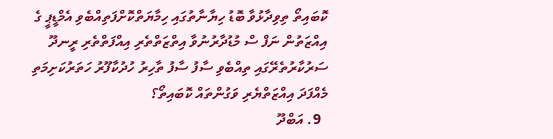ކޮބައިތޯ ތިވިދާޅުވާ ބޮޑު ހިޔާނާތުގައި ހިމާޔަތްކޮށްފަތިއްބެވި އެމްޑީޕީ ގެ އިއްޒަތުން ނަފް ސް މުޑުދާރުނުވާ އިތްޒަތްތެރި އިއްފަތްތެރި ރީނދޫ ސަރުކާރުތެރޭގައި ތިއްބެވި ސާފު ސާފު ތާހިރު ހުދުކާފޫރު ހަތަރުކަށިމަތި މެއްފަދަ އިއްޒަތްޔެރި ވަގުންތައް ކޮބައިތޯ؟
  9. އަބްދޫ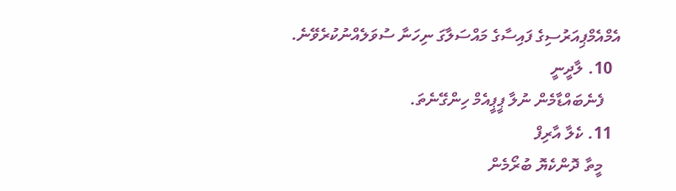އެމްއެމްޕިއަރުސިގެ ފައިސާގެ މައްސަލާގަ ނިހަނާ ސުވަލެއްނުކުރެވޭނެ.
  10. ލާދީނީ
    ފެނެބައްޑާމެން ނުލާ ޕީޕީއެމް ހިންގޭނެތަ.
  11. ކެލާ އާރިފް
    މީތާ ދޮންކެޔޮ ބުރޯމެން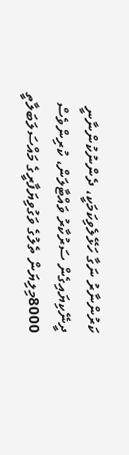ކަރުންނާރު ނަގާ ހަޅޭލެވިކަމަކީ، ދެންނުކުންނާނީ ދީނޭކިޔައިގެން ސަރުކާރު ވައްޓާލަން، ކުރިންވެސް 8000މިލިޔަން ތެލުގެ ވަގުވިޔަފާރީގެ މައްސަލަބަލާތީ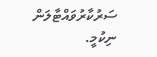ސަރުކާރުވައްޓާލަން ނިކުމީ.